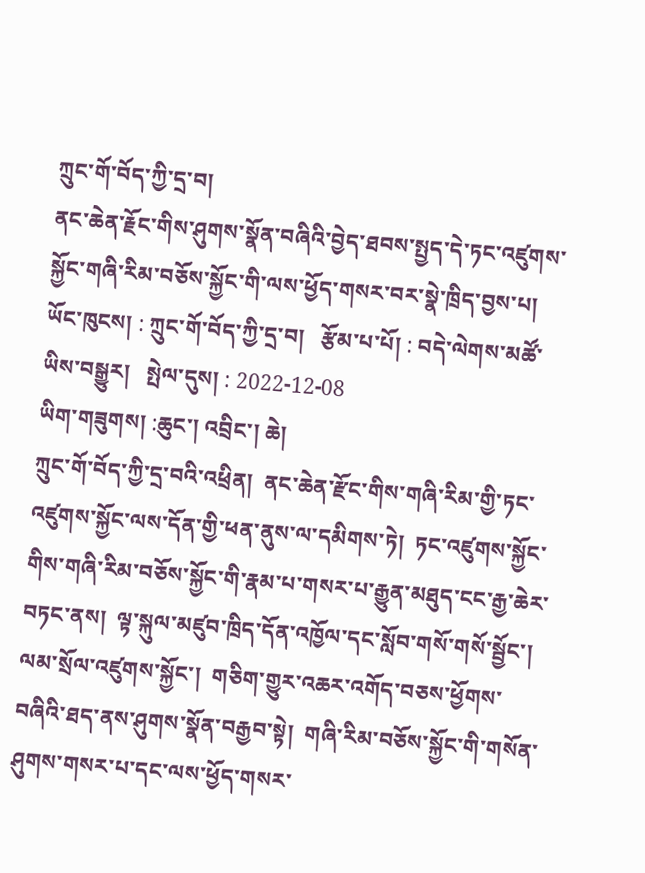ཀྲུང་གོ་བོད་ཀྱི་དྲ་བ།
ནང་ཆེན་རྗོང་གིས་ཤུགས་སྣོན་བཞིའི་བྱེད་ཐབས་སྤྱད་དེ་ཏང་འཛུགས་སྐྱོང་གཞི་རིམ་བཅོས་སྐྱོང་གི་ལས་ཕྱོད་གསར་བར་སྣེ་ཁྲིད་བྱས་པ།
ཡོང་ཁུངས། : ཀྲུང་གོ་བོད་ཀྱི་དྲ་བ།   རྩོམ་པ་པོ། : བདེ་ལེགས་མཚོ་ཡིས་བསྒྱུར།   སྤེལ་དུས། : 2022-12-08
ཡིག་གཟུགས། :ཆུང་། འབྲིང་། ཆེ།
ཀྲུང་གོ་བོད་ཀྱི་དྲ་བའི་འཕྲིན།  ནང་ཆེན་རྫོང་གིས་གཞི་རིམ་གྱི་ཏང་འཛུགས་སྐྱོང་ལས་དོན་གྱི་ཕན་ནུས་ལ་དམིགས་ཏེ།  ཏང་འཛུགས་སྐྱོང་གིས་གཞི་རིམ་བཅོས་སྐྱོང་གི་རྣམ་པ་གསར་པ་རྒྱུན་མཐུད་ངང་རྒྱ་ཆེར་བཏང་ནས།  ལྟ་སྐུལ་མཛུབ་ཁྲིད་དོན་འཁྱོལ་དང་སློབ་གསོ་གསོ་སྦྱོང་།  ལམ་སྲོལ་འཛུགས་སྐྱོང་།  གཅིག་གྱུར་འཆར་འགོད་བཅས་ཕྱོགས་བཞིའི་ཐད་ནས་ཤུགས་སྣོན་བརྒྱབ་སྟེ།  གཞི་རིམ་བཅོས་སྐྱོང་གི་གསོན་ཤུགས་གསར་པ་དང་ལས་ཕྱོད་གསར་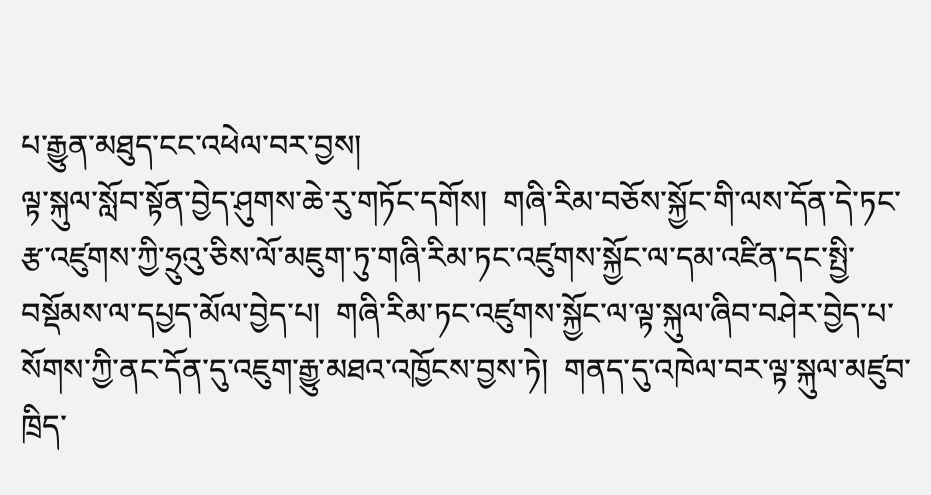པ་རྒྱུན་མཐུད་ངང་འཕེལ་བར་བྱས།
ལྟ་སྐུལ་སློབ་སྟོན་བྱེད་ཤུགས་ཆེ་རུ་གཏོང་དགོས།  གཞི་རིམ་བཅོས་སྐྱོང་གི་ལས་དོན་དེ་ཏང་རྩ་འཛུགས་ཀྱི་ཧྲུའུ་ཅིས་ལོ་མཇུག་ཏུ་གཞི་རིམ་ཏང་འཛུགས་སྐྱོང་ལ་དམ་འཛིན་དང་སྤྱི་བསྡོམས་ལ་དཔྱད་མོལ་བྱེད་པ།  གཞི་རིམ་ཏང་འཛུགས་སྐྱོང་ལ་ལྟ་སྐུལ་ཞིབ་བཤེར་བྱེད་པ་སོགས་ཀྱི་ནང་དོན་དུ་འཇུག་རྒྱུ་མཐའ་འཁྱོངས་བྱས་ཏེ།  གནད་དུ་འཁེལ་བར་ལྟ་སྐུལ་མཛུབ་ཁྲིད་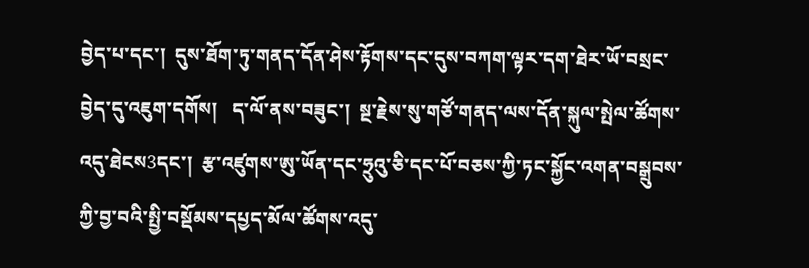བྱེད་པ་དང་།  དུས་ཐོག་ཏུ་གནད་དོན་ཤེས་རྟོགས་དང་དུས་བཀག་ལྟར་དག་ཐེར་ཡོ་བསྲང་བྱེད་དུ་འཇུག་དགོས།   ད་ལོ་ནས་བཟུང་།  སྔ་རྗེས་སུ་གཙོ་གནད་ལས་དོན་སྐུལ་སྤེལ་ཚོགས་འདུ་ཐེངས3དང་།  རྩ་འཛུགས་ཨུ་ཡོན་དང་ཧྲུའུ་ཅི་དང་པོ་བཅས་ཀྱི་ཏང་སྐྱོང་འགན་བསྒྲུབས་ཀྱི་བྱ་བའི་སྤྱི་བསྡོམས་དཔྱད་མོལ་ཚོགས་འདུ་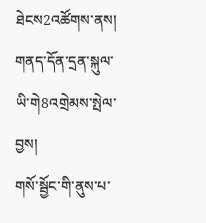ཐེངས2འཚོགས་ནས།  གནད་དོན་དྲན་སྐུལ་ཡི་གེ8འགྲེམས་སྤེལ་བྱས།
གསོ་སྦྱོང་གི་ནུས་པ་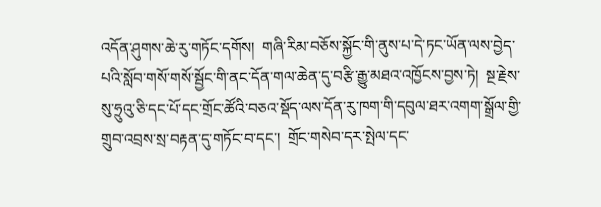འདོན་ཤུགས་ཆེ་རུ་གཏོང་དགོས།  གཞི་རིམ་བཅོས་སྐྱོང་གི་ནུས་པ་དེ་ཏང་ཡོན་ལས་བྱེད་པའི་སློབ་གསོ་གསོ་སྦྱོང་གི་ནང་དོན་གལ་ཆེན་དུ་བརྩི་རྒྱུ་མཐའ་འཁྱོངས་བྱས་ཏེ།  སྔ་རྗེས་སུ་ཧྲུའུ་ཅི་དང་པོ་དང་གྲོང་ཚོའི་བཅའ་སྡོད་ལས་དོན་རུ་ཁག་གི་དབུལ་ཐར་འགག་སྒྲོལ་གྱི་གྲུབ་འབྲས་སྲ་བརྟན་དུ་གཏོང་བ་དང་།  གྲོང་གསེབ་དར་སྤེལ་དང་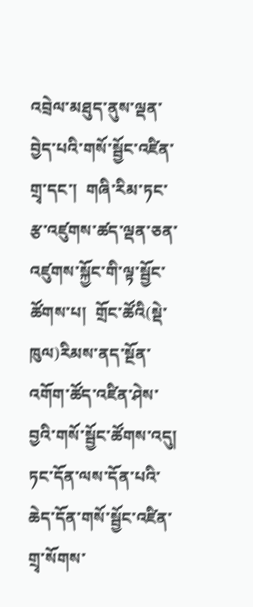འབྲེལ་མཐུད་ནུས་ལྡན་བྱེད་པའི་གསོ་སྦྱོང་འཛིན་གྲྭ་དང་།  གཞི་རིམ་ཏང་རྩ་འཛུགས་ཚད་ལྡན་ཅན་འཛུགས་སྐྱོང་གི་ལྟ་སྦྱོང་ཚོགས་པ།  གྲོང་ཚོའི(སྡེ་ཁུལ)རིམས་ནད་སྔོན་འགོག་ཚོད་འཛིན་ཤེས་བྱའི་གསོ་སྦྱོང་ཚོགས་འདུ།  ཏང་དོན་ལས་དོན་པའི་ཆེད་དོན་གསོ་སྦྱོང་འཛིན་གྲྭ་སོགས་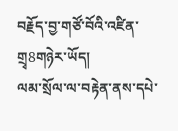བརྗོད་བྱ་གཙོ་བོའི་འཛིན་གྲྭ8གཉེར་ཡོད།
ལམ་སྲོལ་ལ་བརྟེན་ནས་དཔེ་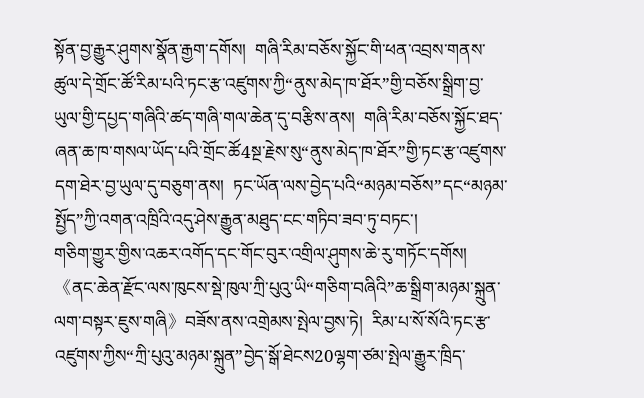སྟོན་བྱ་རྒྱུར་ཤུགས་སྣོན་རྒྱག་དགོས།  གཞི་རིམ་བཅོས་སྐྱོང་གི་ཕན་འབྲས་གནས་ཚུལ་དེ་གྲོང་ཚོ་རིམ་པའི་ཏང་རྩ་འཛུགས་ཀྱི“ནུས་མེད་ཁ་ཐོར”གྱི་བཅོས་སྒྲིག་བྱ་ཡུལ་གྱི་དཔྱད་གཞིའི་ཚད་གཞི་གལ་ཆེན་དུ་བརྩིས་ནས།  གཞི་རིམ་བཅོས་སྐྱོང་ཐད་ཞན་ཆ་ཁ་གསལ་ཡོད་པའི་གྲོང་ཚོ4སྔ་རྗེས་སུ“ནུས་མེད་ཁ་ཐོར”གྱི་ཏང་རྩ་འཛུགས་དག་ཐེར་བྱ་ཡུལ་དུ་བཅུག་ནས།  ཏང་ཡོན་ལས་བྱེད་པའི“མཉམ་བཅོས”དང“མཉམ་སྤྱོད”ཀྱི་འགན་འཁྲིའི་འདུ་ཤེས་རྒྱུན་མཐུད་ངང་གཏིབ་ཟབ་ཏུ་བཏང་།
གཅིག་གྱུར་གྱིས་འཆར་འགོད་དང་གོང་བུར་འགྲིལ་ཤུགས་ཆེ་རུ་གཏོང་དགོས། 《ནང་ཆེན་རྫོང་ལས་ཁུངས་སྡེ་ཁུལ་ཀྲི་པུའུ་ཡི“གཅིག་བཞིའི”ཆ་སྒྲིག་མཉམ་སྐྲུན་ལག་བསྟར་ཇུས་གཞི》བཟོས་ནས་འགྲེམས་སྤེལ་བྱས་ཏེ།  རིམ་པ་སོ་སོའི་ཏང་རྩ་འཛུགས་ཀྱིས“ཀྲི་པུའུ་མཉམ་སྐྲུན”བྱེད་སྒོ་ཐེངས20ལྷག་ཙམ་སྤེལ་རྒྱུར་ཁྲིད་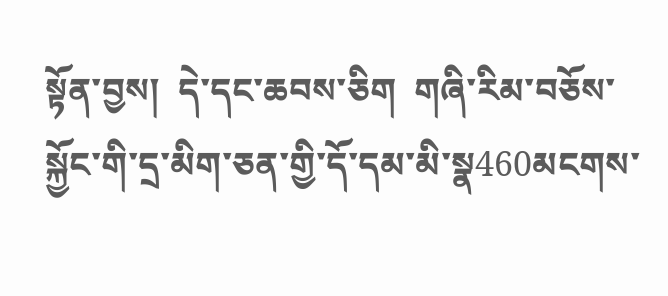སྟོན་བྱས།  དེ་དང་ཆབས་ཅིག  གཞི་རིམ་བཅོས་སྐྱོང་གི་དྲ་མིག་ཅན་གྱི་དོ་དམ་མི་སྣ460མངགས་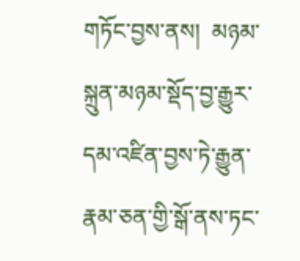གཏོང་བྱས་ནས།  མཉམ་སྐྲུན་མཉམ་སྡོད་བྱ་རྒྱུར་དམ་འཛིན་བྱས་ཏེ་རྒྱུན་རྣམ་ཅན་གྱི་སྒོ་ནས་ཏང་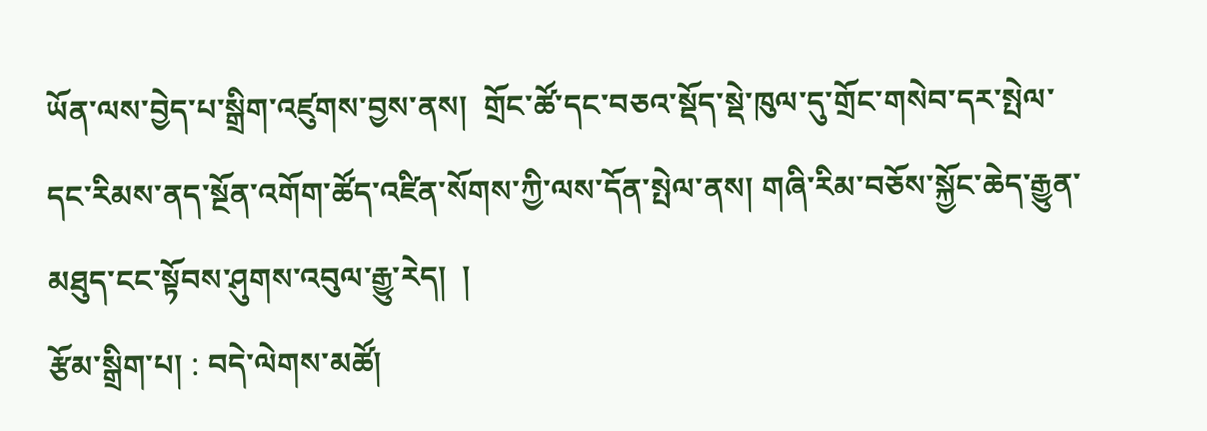ཡོན་ལས་བྱེད་པ་སྒྲིག་འཛུགས་བྱས་ནས།  གྲོང་ཚོ་དང་བཅའ་སྡོད་སྡེ་ཁུལ་དུ་གྲོང་གསེབ་དར་སྤེལ་དང་རིམས་ནད་སྔོན་འགོག་ཚོད་འཛིན་སོགས་ཀྱི་ལས་དོན་སྤེལ་ནས། གཞི་རིམ་བཅོས་སྐྱོང་ཆེད་རྒྱུན་མཐུད་ངང་སྟོབས་ཤུགས་འབུལ་རྒྱུ་རེད།  །
རྩོམ་སྒྲིག་པ། : བདེ་ལེགས་མཚོ།